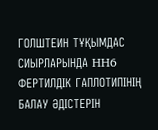ГОЛШТЕИН ТҰҚЫМДАС СИЫРЛАРЫНДА HH6 ФЕРТИЛДІК ГАПЛОТИПІНІҢ БАЛАУ ӘДІСТЕРІН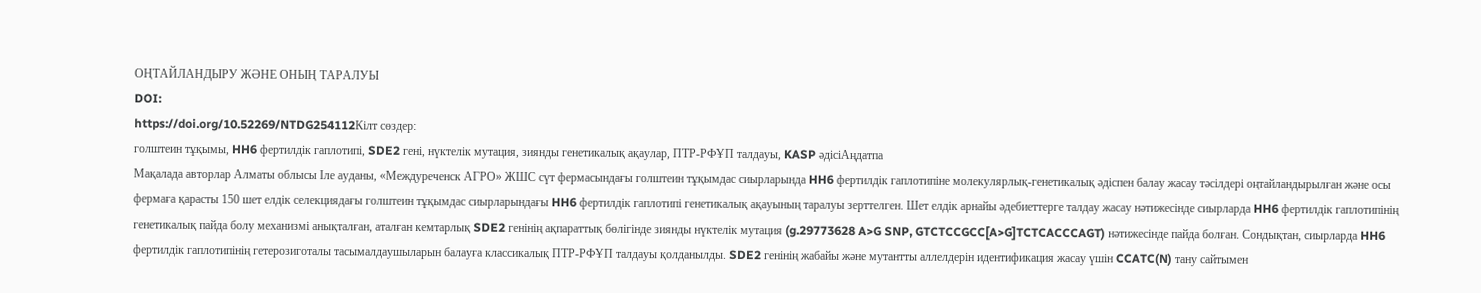ОҢТАЙЛАНДЫРУ ЖӘНЕ ОНЫҢ ТАРАЛУЫ
DOI:
https://doi.org/10.52269/NTDG254112Кілт сөздер:
голштеин тұқымы, HH6 фертилдік гаплотипі, SDE2 гені, нүктелік мутация, зиянды генетикалық ақаулар, ПТР-РФҰП талдауы, KASP әдісіАңдатпа
Мақалада авторлар Алматы облысы Іле ауданы, «Междуреченск АГРО» ЖШС сүт фермасындағы голштеин тұқымдас сиырларында HH6 фертилдік гаплотипіне молекулярлық-генетикалық әдіспен балау жасау тәсілдері оңтайландырылған және осы фермаға қарасты 150 шет елдік селекциядағы голштеин тұқымдас сиырларындағы HH6 фертилдік гаплотипі генетикалық ақауының таралуы зерттелген. Шет елдік арнайы әдебиеттерге талдау жасау нәтижесінде сиырларда HH6 фертилдік гаплотипінің генетикалық пайда болу механизмі анықталған, аталған кемтарлық SDE2 генінің ақпараттық бөлігінде зиянды нүктелік мутация (g.29773628 A>G SNP, GTCTCCGCC[A>G]TCTCACCCAGT) нәтижесінде пайда болған. Сондықтан, сиырларда HH6 фертилдік гаплотипінің гетерозиготалы тасымалдаушыларын балауға классикалық ПТР-РФҰП талдауы қолданылды. SDE2 генінің жабайы және мутантты аллелдерін идентификация жасау үшін CCATC(N) тану сайтымен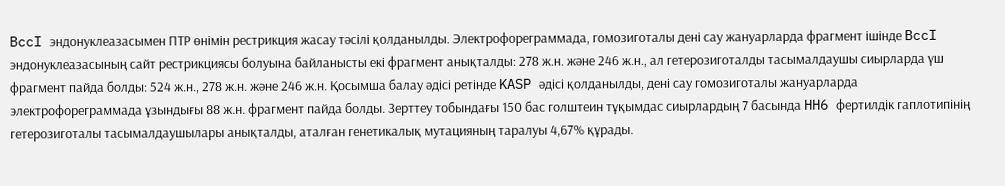BccI эндонуклеазасымен ПТР өнімін рестрикция жасау тәсілі қолданылды. Электрофореграммада, гомозиготалы дені сау жануарларда фрагмент ішінде BccI эндонуклеазасының сайт рестрикциясы болуына байланысты екі фрагмент анықталды: 278 ж.н. және 246 ж.н., ал гетерозиготалды тасымалдаушы сиырларда үш фрагмент пайда болды: 524 ж.н., 278 ж.н. және 246 ж.н. Қосымша балау әдісі ретінде KASP әдісі қолданылды, дені сау гомозиготалы жануарларда электрофореграммада ұзындығы 88 ж.н. фрагмент пайда болды. Зерттеу тобындағы 150 бас голштеин тұқымдас сиырлардың 7 басында HH6 фертилдік гаплотипінің гетерозиготалы тасымалдаушылары анықталды, аталған генетикалық мутацияның таралуы 4,67% құрады.